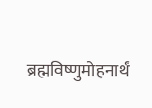ब्रह्मविष्णुमोहनार्थं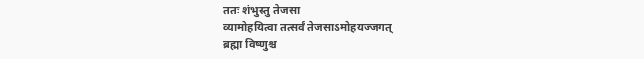ततः शंभुस्तु तेजसा
व्यामोहयित्वा तत्सर्वं तेजसाऽमोहयज्जगत्
ब्रह्मा विष्णुश्च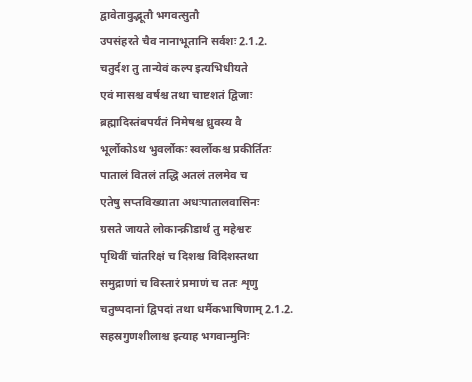द्वावेतावुद्भूतौ भगवत्सुतौ
उपसंहरते चैव नानाभूतानि सर्वशः 2.1.2.
चतुर्दश तु तान्येवं कल्प इत्यभिधीयते
एवं मासश्च वर्षश्च तथा चाष्टशतं द्विजाः
ब्रह्मादिस्तंबपर्यंतं निमेषश्च ध्रुवस्य वै
भूर्लोकोऽथ भुवर्लोकः स्वर्लोकश्च प्रकीर्तितः
पातालं वितलं तद्धि अतलं तलमेव च
एतेषु सप्तविख्याता अधःपातालवासिनः
ग्रसते जायते लोकान्क्रीडार्थं तु महेश्वरः
पृथिवीं चांतरिक्षं च दिशश्च विदिशस्तथा
समुद्राणां च विस्तारं प्रमाणं च ततः शृणु
चतुष्पदानां द्विपदां तथा धर्मैकभाषिणाम् 2.1.2.
सहस्रगुणशीलाश्च इत्याह भगवान्मुनिः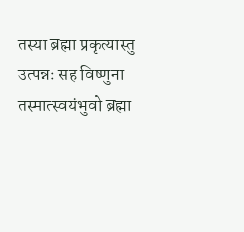तस्या ब्रह्मा प्रकृत्यास्तु उत्पन्नः सह विष्णुना
तस्मात्स्वयंभुवो ब्रह्मा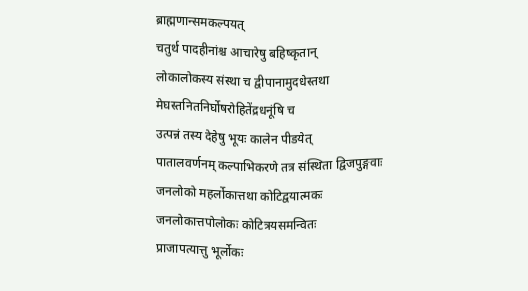ब्राह्मणान्समकल्पयत्
चतुर्थ पादहीनांश्च आचारेषु बहिष्कृतान्
लोकालोकस्य संस्था च द्वीपानामुदधेस्तथा
मेघस्तनितनिर्घोषरोहितेंद्रधनूंषि च
उत्पन्नं तस्य देहेषु भूयः कालेन पीडयेत्
पातालवर्णनम् कल्पाभिकरणे तत्र संस्थिता द्विजपुङ्गवाः
जनलोको महर्लोकात्तथा कोटिद्वयात्मकः
जनलोकात्तपोलोकः कोटित्रयसमन्वितः
प्राजापत्यात्तु भूर्लोकः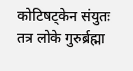कोटिषट्केन संयुतः
तत्र लोके गुरुर्ब्रह्मा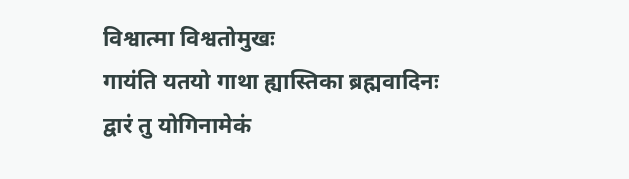विश्वात्मा विश्वतोमुखः
गायंति यतयो गाथा ह्यास्तिका ब्रह्मवादिनः
द्वारं तु योगिनामेकं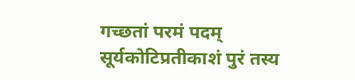गच्छतां परमं पदम्
सूर्यकोटिप्रतीकाशं पुरं तस्य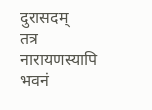दुरासदम्
तत्र नारायणस्यापि भवनं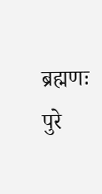ब्रह्मणः पुरे